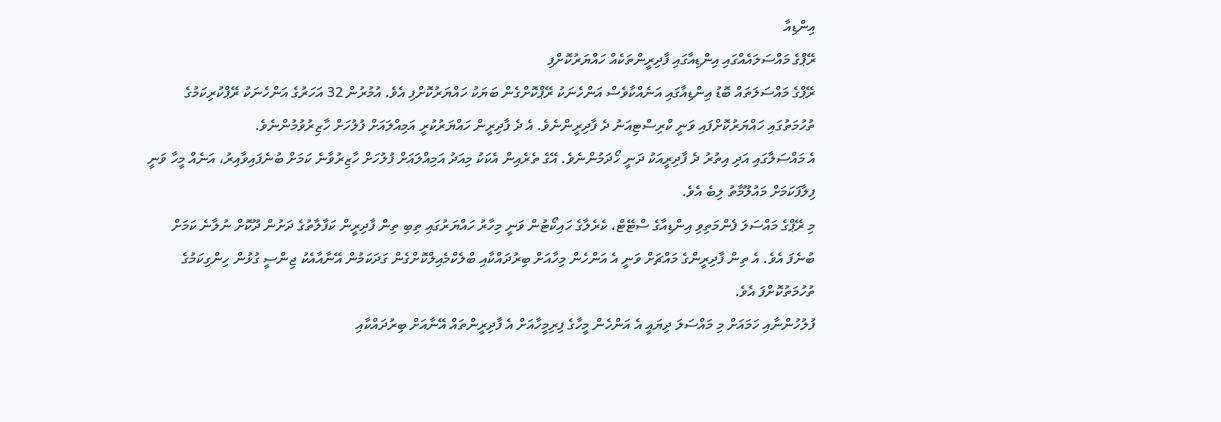އިންޑިއާ
ރޭޕްގެ މައްސަލައެއްގައި އިންޑިއާގައި ފާދިރީންތަކެއް ހައްޔަރުކޮށްފި
ރޭޕްގެ މައްސަލަތައް ބޮޑު އިންޑިއާގައި އަނެއްކާވެސް އަންހެނަކު ރޭޕްކޮށްގެން ބަޔަކު ހައްޔަރުކޮށްފި އެވެ. އުމުރުން 32 އަހަރުގެ އަންހެނަކު ރޭޕްކުރިކަމުގެ ތުހުމަތުގައި ހައްޔަރުކޮށްފައި ވަނީ ކްރިސްޓިއަނު ދެ ފާދިރީންނެވެ. އެ ދެ ފާދިރީން ހައްޔަރުކުރީ އަމިއްލައަށް ފުލުހަށް ހާޒިރުވުމުންނެވެ.
އެ މައްސަލާގައި އަދި އިތުރު ދެ ފާދިރީއަކު ދަނީ ހޯދަމުންނެވެ. އޭގެ ތެރެއިން އެކަކު މިއަދު އަމިއްލައަށް ފުލުހަށް ހާޒިރުވާނެ ކަމަށް ބުނެފައިވާއިރު، އަނެއް މީހާ ވަނީ ފިލާފަކަމަށް މައުލޫމާތު ލިބެ އެވެ.
މި ރޭޕްގެ މައްސަލަ ފެންމަތިވި އިންޑިއާގެ ސްޓޭޓް، ކެރެލާގެ ހައިކޯޓުން ވަނީ މިހާރު ހައްޔަރުގައި ތިބި ތިން ފާދިރީން ކަފާލާތުގެ ދަށުން ދޫކޮށް ނުލާނެ ކަމަށް ބުނެފަ އެވެ. އެ ތިން ފާދިރީންގެ މައްޗަށް ވަނީ އެ އަންހެން މިހާއަށް ބިރުދައްކާއި ބްލެކްމެއިލްކޮށްގެން ގަދަކަމުން އޭނާއާއެކު ޖިންސީ ގުޅުން ހިންގިކަމުގެ ތުހުމަތުކޮށްފަ އެވެ.
ފުލުހުންނާއި ހަމައަށް މި މައްސަލަ ދިޔައީ އެ އަންހެން މީހާގެ ފިރިމީހާއަށް އެ ފާދިރީންތައް އޭނާއަށް ބިރުދައްކާއި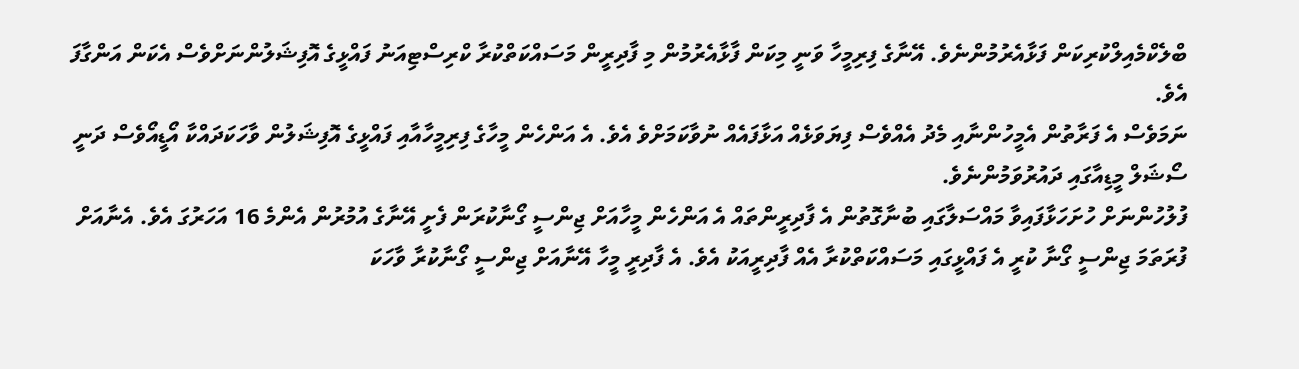ބްލެކްމެއިލްކުރިކަން ފަޅާއެރުމުންނެވެ. އޭނާގެ ފިރިމީހާ ވަނީ މިކަން ފާޅާއެރުމުން މި ފާދިރީން މަސައްކަތްކުރާ ކްރިސްޓިއަނު ފައްޅީގެ އޮފިޝަލުންނަށްވެސް އެކަން އަންގާފަ އެވެ.
ނަމަވެސް އެ ފަރާތުން އެމީހުންނާއި މެދު އެއްވެސް ފިޔަވަޅެއް އަޅާފައެއް ނުވާކަމަށްވެ އެވެ. އެ އަންހެން މީހާގެ ފިރިމީހާއާއި ފައްޅީގެ އޮފިޝަލުން ވާހަކަދައްކާ އޯޑީއޯވެސް ދަނީ ސޯޝަލް މީޑިއާގައި ދައުރުވަމުންނެވެ.
ފުލުހުންނަށް ހުށަހަޅާފައިވާ މައްސަލާގައި ބުނާގޮތުން އެ ފާދިރީންތައް އެ އަންހެން މީހާއަށް ޖިންސީ ގޯނާކުރަން ފެށީ އޭނާގެ އުމުރުން އެންމެ 16 އަހަރުގަ އެވެ. އެނާއަށް ފުރަތަމަ ޖިންސީ ގޯނާ ކުރީ އެ ފައްޅީގައި މަސައްކަތްކުރާ އެއް ފާދިރީއަކު އެވެ. އެ ފާދިރީ މީހާ އޭނާއަށް ޖިންސީ ގޯނާކުރާ ވާހަކަ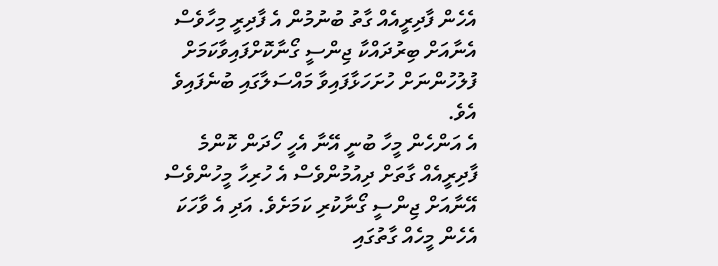އެހެން ފާދިރީއެއް ގާތު ބުނުމުން އެ ފާދިރީ މިހާވެސް އެނާއަށް ބިރުދައްކާ ޖިންސީ ގޯނާކޮށްފައިވާކަމަށް ފުލުހުންނަށް ހުށަހަޅާފައިވާ މައްސަލާގައި ބުނެފައިވެ އެވެ.
އެ އަންހެން މީހާ ބުނީ އޭނާ އެހީ ހޯދަން ކޮންމެ ފާދިރީއެއް ގާތަށް ދިއުމުންވެސް އެ ހުރިހާ މީހުންވެސް އޭނާއަށް ޖިންސީ ގޯނާކުރި ކަމަށެވެ. އަދި އެ ވާހަކަ އެހެން މީހެއް ގާތުގައި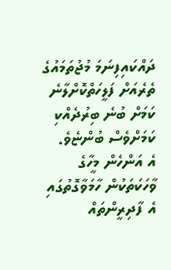ދައްކައިފިނަމަ މުޖުތަމައުގެ ތެރެއަށް ފަލީހަތްކޮށްލާނެ ކަމަށް ބުނެ ބިރުދެއްކި ކަމަށްވެސް ބުންޏެވެ.
އެ އަންހެން މީހާގެ ވާހަކަތަކުން ހާމަވާގޮތުގައި އެ ފާދިރީންތައް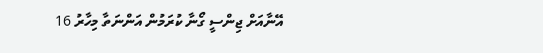އޭނާއަށް ޖިންސީ ގޯނާ ކުރަމުން އަންނަތާ މިހާރު 16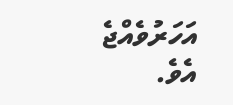އަހަރުވެއްޖެ އެވެ.